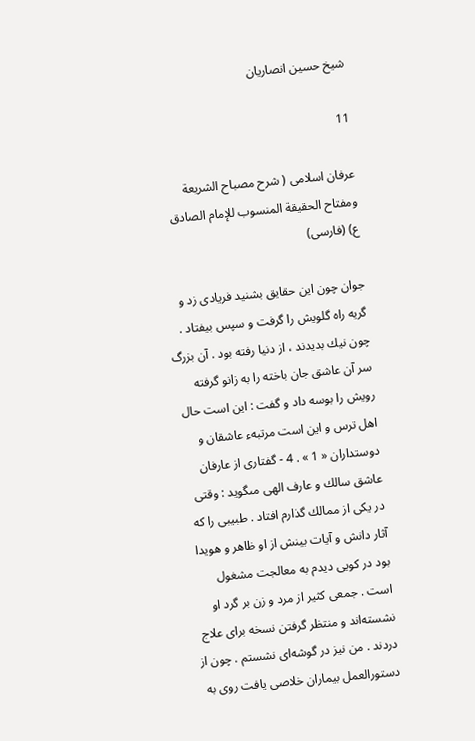شيخ حسين انصاريان

11

عرفان اسلامى ( شرح مصباح الشريعة ومفتاح الحقيقة المنسوب للإمام الصادق ع) (فارسى)

جوان چون اين حقايق بشنيد فريادى زد و گريه راه گلويش را گرفت و سپس بيفتاد . چون نيك بديدند ، از دنيا رفته بود . آن بزرگ سر آن عاشق جان باخته را به زانو گرفته رويش را بوسه داد و گفت : اين است حال اهل ترس و اين است مرتبهء عاشقان و دوستداران « 1 » . 4 - گفتارى از عارفان عاشق سالك و عارف الهى مىگويد : وقتى در يكى از ممالك گذارم افتاد . طبيبى را كه آثار دانش و آيات بينش از او ظاهر و هويدا بود در كويى ديدم به معالجت مشغول است . جمعى كثير از مرد و زن بر گرد او نشسته‌اند و منتظر گرفتن نسخه براى علاج دردند . من نيز در گوشه‌اى نشستم . چون از دستورالعمل بيماران خلاصى يافت روى به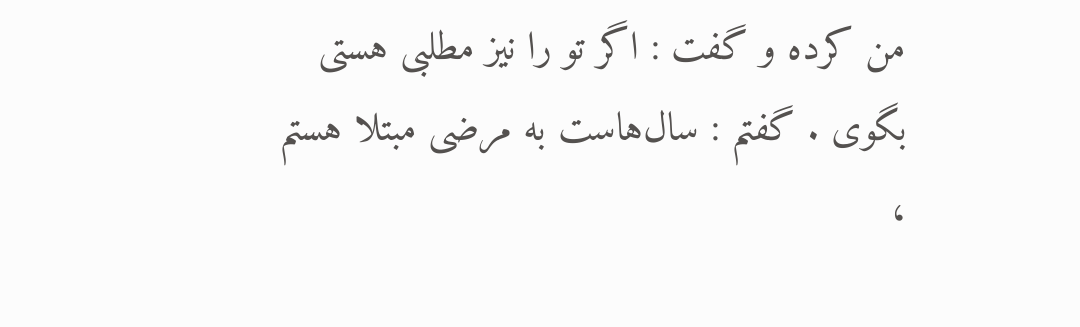من كرده و گفت : اگر تو را نيز مطلبى هستى بگوى . گفتم : سال‌هاست به مرضى مبتلا هستم ،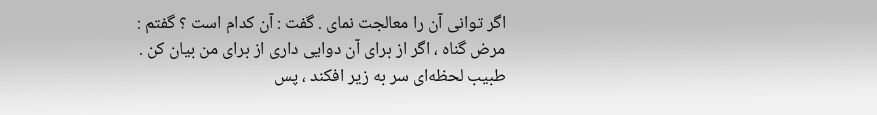اگر توانى آن را معالجت نماى . گفت : آن كدام است ؟ گفتم : مرض گناه ، اگر از براى آن دوايى دارى از براى من بيان كن . طبيب لحظه‌اى سر به زير افكند ، پس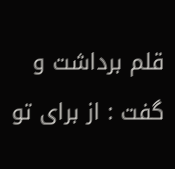قلم برداشت و گفت : از براى تو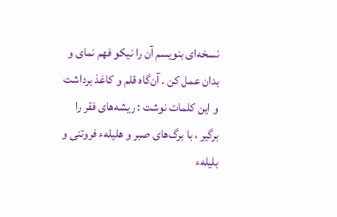نسخه‌اى بنويسم آن را نيكو فهم نماى و بدان عمل كن . آن‌گاه قلم و كاغذ برداشت و اين كلمات نوشت : ريشه‌هاى فقر را برگير ، با برگ‌هاى صبر و هليلهء فروتنى و بليلهء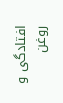افتادگى و روغن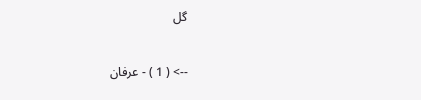گل

--> ( 1 ) - عرفان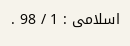اسلامى : 1 / 98 .